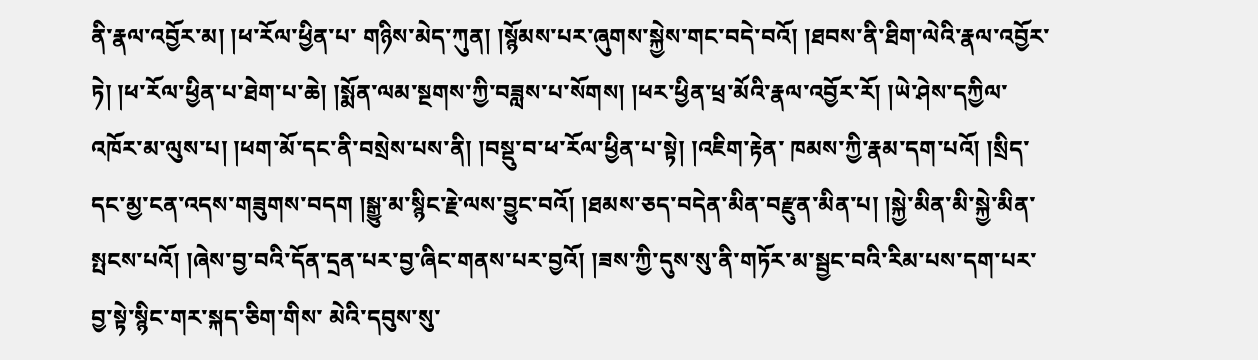ནི་རྣལ་འབྱོར་མ། །ཕ་རོལ་ཕྱིན་པ་ གཉིས་མེད་ཀུན། །སྙོམས་པར་ཞུགས་སྐྱེས་གང་བདེ་བའོ། །ཐབས་ནི་ཐིག་ལེའི་རྣལ་འབྱོར་ཏེ། །ཕ་རོལ་ཕྱིན་པ་ཐེག་པ་ཆེ། །སྨོན་ལམ་སྔགས་ཀྱི་བཟླས་པ་སོགས། །ཕར་ཕྱིན་ཕྲ་མོའི་རྣལ་འབྱོར་རོ། །ཡེ་ཤེས་དཀྱིལ་འཁོར་མ་ལུས་པ། །ཕག་མོ་དང་ནི་བསྲེས་པས་ནི། །བསྡུ་བ་ཕ་རོལ་ཕྱིན་པ་སྟེ། །འཇིག་རྟེན་ ཁམས་ཀྱི་རྣམ་དག་པའོ། །སྲིད་དང་མྱ་ངན་འདས་གཟུགས་བདག །སྒྱུ་མ་སྙིང་རྗེ་ལས་བྱུང་བའོ། །ཐམས་ཅད་བདེན་མིན་བརྫུན་མིན་པ། །སྐྱེ་མིན་མི་སྐྱེ་མིན་སྤངས་པའོ། །ཞེས་བྱ་བའི་དོན་དྲན་པར་བྱ་ཞིང་གནས་པར་བྱའོ། །ཟས་ཀྱི་དུས་སུ་ནི་གཏོར་མ་སྦྱང་བའི་རིམ་པས་དག་པར་བྱ་སྟེ་སྙིང་གར་སྐད་ཅིག་གིས་ མེའི་དབུས་སུ་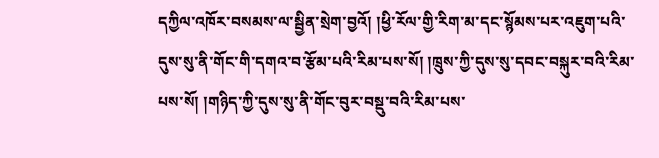དཀྱིལ་འཁོར་བསམས་ལ་སྦྱིན་སྲེག་བྱའོ། །ཕྱི་རོལ་གྱི་རིག་མ་དང་སྙོམས་པར་འཇུག་པའི་དུས་སུ་ནི་གོང་གི་དགའ་བ་རྩོམ་པའི་རིམ་པས་སོ། །ཁྲུས་ཀྱི་དུས་སུ་དབང་བསྐུར་བའི་རིམ་པས་སོ། །གཉིད་ཀྱི་དུས་སུ་ནི་གོང་བུར་བསྡུ་བའི་རིམ་པས་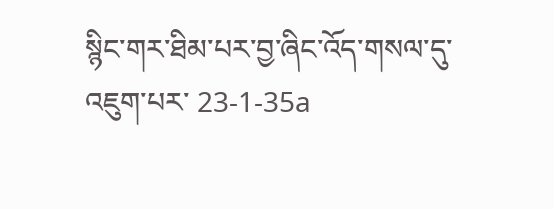སྙིང་གར་ཐིམ་པར་བྱ་ཞིང་འོད་གསལ་དུ་འཇུག་པར་ 23-1-35a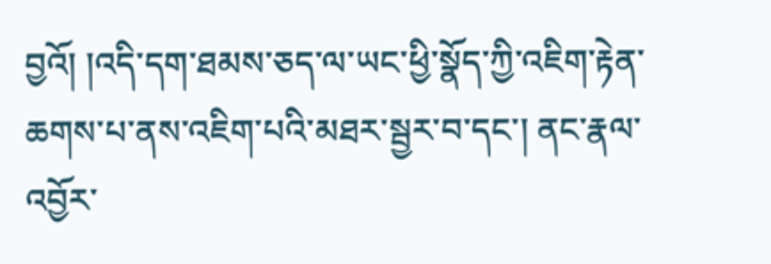བྱའོ། །འདི་དག་ཐམས་ཅད་ལ་ཡང་ཕྱི་སྣོད་ཀྱི་འཇིག་རྟེན་ཆགས་པ་ནས་འཇིག་པའི་མཐར་སྦྱར་བ་དང་། ནང་རྣལ་འབྱོར་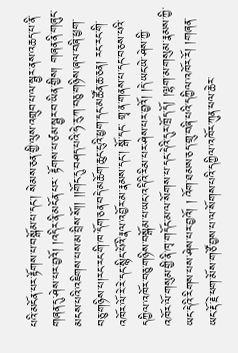པའི་མངོན་པར་རྟོགས་པ་བསྒོམ་པ་དང་། སེམས་ཅན་གྱི་ལུས་འགྲུབ་པ་ལ་སྦྱར་ནས་འཆད་པ་ནི་གཞན་དུ་ཤེས་པར་བྱའོ། །འདིར་ནི་མངོན་པར་ རྟོགས་པ་ཙམ་སྦྱར་བ་ཡིན་གྱིས། གཞན་ནི་གཞུང་མངས་པའི་འཇིགས་པས་མ་བྲིས་སོ།། །།གོང་དུ་བཤད་པའི་ཧེ་རུ་ཀ་བཅུ་གཉིས་ཞལ་བཞི་ཕྱག་བཅུ་གཉིས་པ།རང་རང་གི་ཁ་དོག་ཅན་བདེ་མཆོག་ཆུང་ངུའི་ཕྱག་དང་མཚོན་ཆ་ཅན། རང་རང་གི་འཁོར་ལོ་རེ་རེ་དང་སྙིང་པོའི་རྣལ་འབྱོར་མ་རྣམས་དང་། སྒོ་དང་ གྲྭ་ན་གནས་པ་དང་བཅས་པའི་དཀྱིལ་འཁོར་བཅུ་གཉིས་བསྒོམ་པ་ཡང་འདིའི་རིམ་པར་ཤེས་པར་བྱའོ། །དེ་ཡང་ཡེ་ཤེས་ཀྱི་འཁོར་ལོ་གསུམ་གྱི་ནི་ཁྭ་གདོང་མ་ལ་སོགས་པ་དང་དེའི་དུར་ཁྲོད་དོ། །ལྷག་མ་གསུམ་རྣམས་ཀྱི་ཡང་དེའི་རིགས་པས་ཤེས་པར་བྱའོ། ། འོག་ཐམས་ཅད་གྲུ་བཞི་པའི་དཀྱིལ་འཁོར་རོ། །གཞན་ཡང་རྡོ་རྗེ་ཕག་མོས་གཙོ་བྱས་པ་ལ་སོགས་པའི་དཀྱིལ་འཁོར་ཀུན་ཕལ་ཆེར་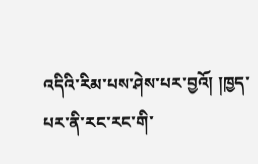འདིའི་རིམ་པས་ཤེས་པར་བྱའོ། །ཁྱད་པར་ནི་རང་རང་གི་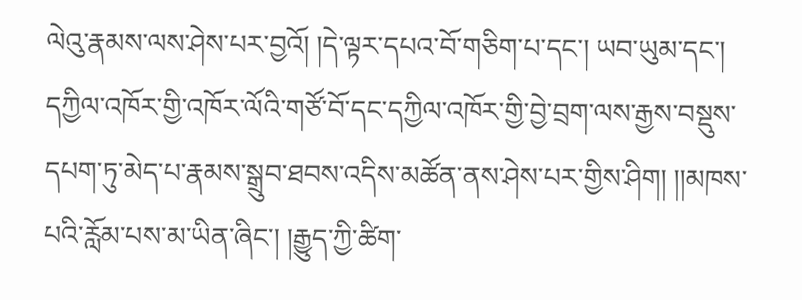ལེའུ་རྣམས་ལས་ཤེས་པར་བྱའོ། །དེ་ལྟར་དཔའ་བོ་གཅིག་པ་དང་། ཡབ་ཡུམ་དང་། དཀྱིལ་འཁོར་གྱི་འཁོར་ལོའི་གཙོ་བོ་དང་དཀྱིལ་འཁོར་གྱི་བྱེ་བྲག་ལས་རྒྱས་བསྡུས་དཔག་ཏུ་མེད་པ་རྣམས་སྒྲུབ་ཐབས་འདིས་མཚོན་ནས་ཤེས་པར་གྱིས་ཤིག། །།མཁས་པའི་རློམ་པས་མ་ཡིན་ཞིང་། །རྒྱུད་ཀྱི་ཚིག་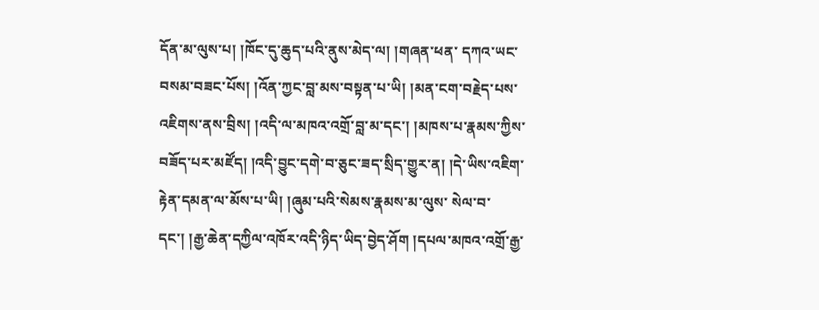དོན་མ་ལུས་པ། །ཁོང་དུ་ཆུད་པའི་ནུས་མེད་ལ། །གཞན་ཕན་ དཀའ་ཡང་བསམ་བཟང་པོས། །འོན་ཀྱང་བླ་མས་བསྟན་པ་ཡི། །མན་ངག་བརྗེད་པས་འཇིགས་ནས་བྲིས། །འདི་ལ་མཁའ་འགྲོ་བླ་མ་དང་། །མཁས་པ་རྣམས་ཀྱིས་བཟོད་པར་མཛོད། །འདི་བྱུང་དགེ་བ་ཅུང་ཟད་སྲིད་གྱུར་ན། །དེ་ཡིས་འཇིག་རྟེན་དམན་ལ་མོས་པ་ཡི། །ཞུམ་པའི་སེམས་རྣམས་མ་ལུས་ སེལ་བ་དང་། །རྒྱ་ཆེན་དཀྱིལ་འཁོར་འདི་ཉིད་ཡིད་བྱེད་ཤོག །དཔལ་མཁའ་འགྲོ་རྒྱ་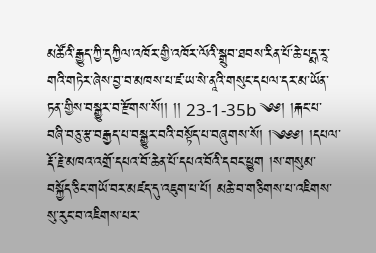མཚོའི་རྒྱུད་ཀྱི་དཀྱིལ་འཁོར་གྱི་འཁོར་ལོའི་སྒྲུབ་ཐབས་རིན་པོ་ཆེ་པདྨ་རཱ་གའི་གཏེར་ཞེས་བྱ་བ་མཁས་པ་ཛ་ཡ་སེ་ནཱའི་གསུང་དཔལ་དར་མ་ཡོན་ཏན་གྱིས་བསྒྱུར་བ་རྫོགས་སོ།། །། 23-1-35b ༄༅། །རྐང་པ་བཞི་བཅུ་རྩ་བརྒྱད་པ་བསྒྱུར་བའི་བསྟོད་པ་བཞུགས་སོ། །༄༅༅། །དཔལ་རྡོ་རྗེ་མཁའ་འགྲོ་དཔའ་བོ་ཆེན་པོ་དཔའ་བོའི་དབང་ཕྱུག །ས་གསུམ་བསྐྱོད་ཅིང་གཡོ་བར་མཛད་དུ་འཇུག་པ་པོ། མཆེ་བ་གཅིགས་པ་འཇིགས་སུ་རུང་བ་འཇིགས་པར་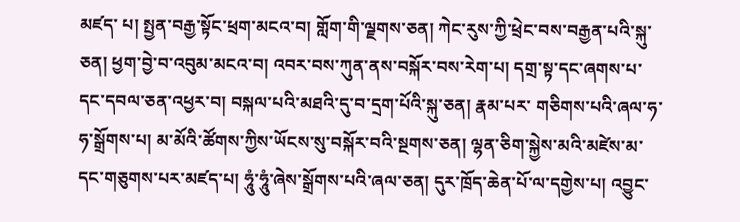མཛད་ པ། སྤྱན་བརྒྱ་སྟོང་ཕྲག་མངའ་བ། གློག་གི་ལྗགས་ཅན། ཀེང་རུས་ཀྱི་ཕྲེང་བས་བརྒྱན་པའི་སྐུ་ཅན། ཕྱག་བྱེ་བ་འབུམ་མངའ་བ། འབར་བས་ཀུན་ནས་བསྐོར་བས་རེག་པ། དགྲ་སྟ་དང་ཞགས་པ་དང་དབལ་ཅན་འཕྱར་བ། བསྐལ་པའི་མཐའི་དུ་བ་དྲག་པོའི་སྐུ་ཅན། རྣམ་པར་ གཅིགས་པའི་ཞལ་ཧ་ཧ་སྒྲོགས་པ། མ་མོའི་ཚོགས་ཀྱིས་ཡོངས་སུ་བསྐོར་བའི་སྔགས་ཅན། ལྷན་ཅིག་སྐྱེས་མའི་མཛེས་མ་དང་གཅུགས་པར་མཛད་པ། ཧཱུཾ་ཧཱུཾ་ཞེས་སྒྲོགས་པའི་ཞལ་ཅན། དུར་ཁྲོད་ཆེན་པོ་ལ་དགྱེས་པ། འབྱུང་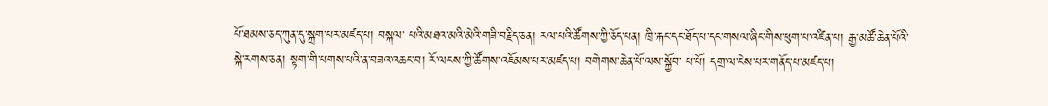པོ་ཐམས་ཅད་ཀུན་དུ་སྐྲག་པར་མཛད་པ། བསྐལ་ པའི་མཐའ་མའི་མེའི་གཟི་བརྗིད་ཅན། རལ་པའི་ཚོགས་ཀྱི་ཅོད་པན། ཁྲི་རྐང་དང་ཐོད་པ་དང་གསལ་ཞིང་གིས་ཕུག་པ་འཛིན་པ། རྒྱ་མཚོ་ཆེན་པོའི་སྐེ་རགས་ཅན། སྟག་གི་པགས་པའི་ན་བཟའ་འཆང་བ། རོ་ལངས་ཀྱི་ཚོགས་འཇོམས་པར་མཛད་པ། བགེགས་ཆེན་པོ་ལས་སྐྱོབ་ པ་པོ། དགྲ་ལ་ངེས་པར་གནོད་པ་མཛད་པ།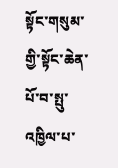སྟོང་གསུམ་གྱི་སྟོང་ཆེན་པོ་བ་སྤུ་འཁྱིལ་པ་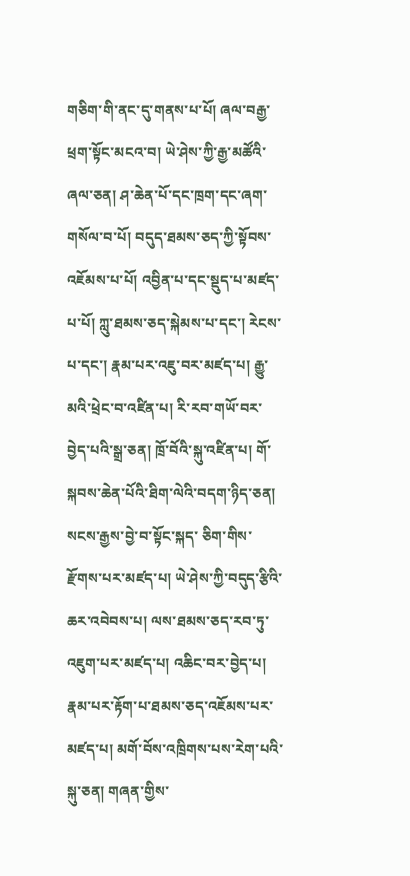གཅིག་གི་ནང་དུ་གནས་པ་པོ། ཞལ་བརྒྱ་ཕྲག་སྟོང་མངའ་བ། ཡེ་ཤེས་ཀྱི་རྒྱ་མཚོའི་ཞལ་ཅན། ཤ་ཆེན་པོ་དང་ཁྲག་དང་ཞག་གསོལ་བ་པོ། བདུད་ཐམས་ཅད་ཀྱི་སྟོབས་འཇོམས་པ་པོ། འབྱིན་པ་དང་སྡུད་པ་མཛད་པ་པོ། ཀླུ་ཐམས་ཅད་སྐེམས་པ་དང་། རེངས་པ་དང་། རྣམ་པར་འཇུ་བར་མཛད་པ། རྒྱུ་མའི་ཕྲེང་བ་འཛིན་པ། རི་རབ་གཡོ་བར་བྱེད་པའི་སྒྲ་ཅན། ཁྲོ་བོའི་སྐུ་འཛིན་པ། གོ་སྐབས་ཆེན་པོའི་ཐིག་ལེའི་བདག་ཉིད་ཅན། སངས་རྒྱས་བྱེ་བ་སྟོང་སྐད་ ཅིག་གིས་རྫོགས་པར་མཛད་པ། ཡེ་ཤེས་ཀྱི་བདུད་རྩིའི་ཆར་འབེབས་པ། ལས་ཐམས་ཅད་རབ་ཏུ་འཇུག་པར་མཛད་པ། འཆིང་བར་བྱེད་པ། རྣམ་པར་རྟོག་པ་ཐམས་ཅད་འཇོམས་པར་མཛད་པ། མགོ་བོས་འཁྲིགས་པས་རེག་པའི་སྐུ་ཅན། གཞན་གྱིས་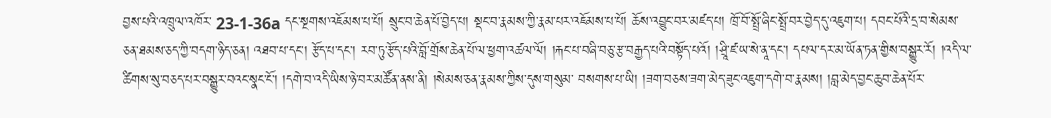བྱས་པའི་འཁྲུལ་འཁོར་ 23-1-36a དང་སྔགས་འཇོམས་པ་པོ། སྲུང་བ་ཆེན་པོ་བྱེད་པ། སྡང་བ་རྣམས་ཀྱི་རྣམ་པར་འཇོམས་པ་པོ། ཆོས་འབྱུང་བར་མཛད་པ། ཁྲོ་བོ་སྤྲོ་ཞིང་སྤྲོ་བར་བྱེད་དུ་འཇུག་པ། དབང་པོའི་དྲ་བ་སེམས་ཅན་ཐམས་ཅད་ཀྱི་བདག་ཉིད་ཅན། འཐབ་པ་དང་། རྩོད་པ་དང་། རབ་ཏུ་རྩོད་པའི་བློ་གྲོས་ཆེན་པོ་ལ་ཕྱག་འཚལ་ལོ། །རྐང་པ་བཞི་བཅུ་རྩ་བརྒྱད་པའི་བསྟོད་པའོ། །ཤྲཱི་ཛ་ཡ་སེ་ནཱ་དང་། དཔལ་དར་མ་ཡོན་ཏན་གྱིས་བསྒྱུར་རོ། །འདི་ལ་ཚིགས་སུ་བཅད་པར་བསྒྱུར་བའང་སྣང་ངོ་། །དགེ་བ་འདི་ཡིས་ཉེ་བར་མཚོན་ནས་ནི། །སེམས་ཅན་རྣམས་ཀྱིས་དུས་གསུམ་ བསགས་པ་ཡི། །ཟག་བཅས་ཟག་མེད་ཟུང་འཇུག་དགེ་བ་རྣམས། །བླ་མེད་བྱང་ཆུབ་ཆེན་པོར་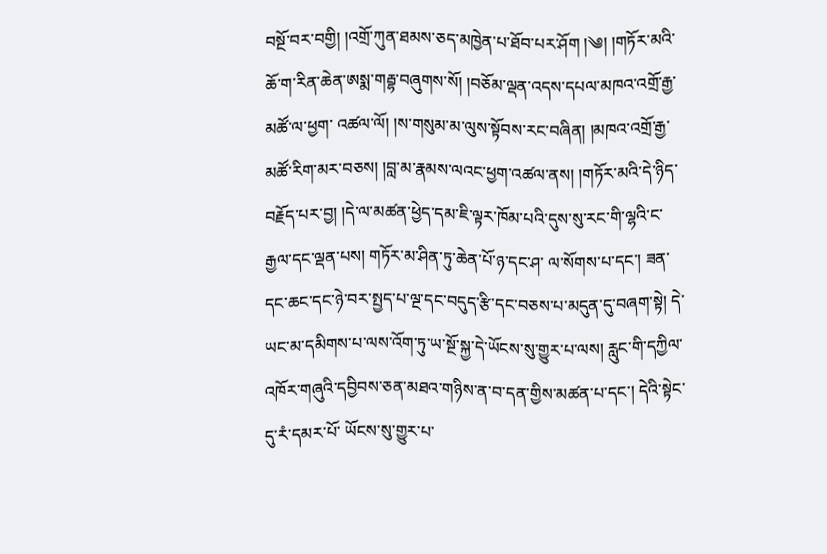བསྔོ་བར་བགྱི། །འགྲོ་ཀུན་ཐམས་ཅད་མཁྱེན་པ་ཐོབ་པར་ཤོག །༄། །གཏོར་མའི་ཆོ་ག་རིན་ཆེན་ཨསྨ་གརྦྷ་བཞུགས་སོ། །བཅོམ་ལྡན་འདས་དཔལ་མཁའ་འགྲོ་རྒྱ་མཚོ་ལ་ཕྱག་ འཚལ་ལོ། །ས་གསུམ་མ་ལུས་སྟོབས་རང་བཞིན། །མཁའ་འགྲོ་རྒྱ་མཚོ་རིག་མར་བཅས། །བླ་མ་རྣམས་ལའང་ཕྱག་འཚལ་ནས། །གཏོར་མའི་དེ་ཉིད་བརྗོད་པར་བྱ། །དེ་ལ་མཚན་ཕྱེད་དམ་ཇི་ལྟར་ཁོམ་པའི་དུས་སུ་རང་གི་ལྷའི་ང་རྒྱལ་དང་ལྡན་པས། གཏོར་མ་ཤིན་ཏུ་ཆེན་པོ་ཉ་དང་ཤ་ ལ་སོགས་པ་དང་། ཟན་དང་ཆང་དང་ཉེ་བར་སྤྱད་པ་ལྔ་དང་བདུད་རྩི་དང་བཅས་པ་མདུན་དུ་བཞག་སྟེ། དེ་ཡང་མ་དམིགས་པ་ལས་འོག་ཏུ་ཡ་སྔོ་སྐྱ་དེ་ཡོངས་སུ་གྱུར་པ་ལས། རླུང་གི་དཀྱིལ་འཁོར་གཞུའི་དབྱིབས་ཅན་མཐའ་གཉིས་ན་བ་དན་གྱིས་མཚན་པ་དང་། དེའི་སྟེང་དུ་རཾ་དམར་པོ་ ཡོངས་སུ་གྱུར་པ་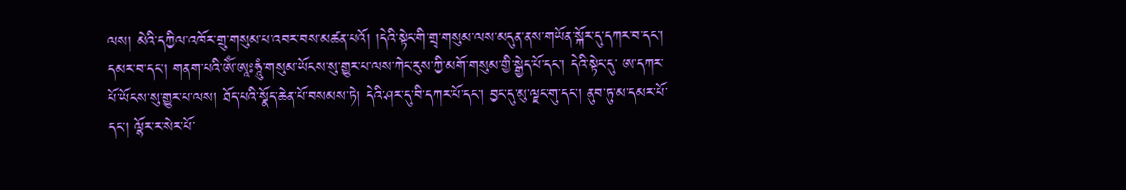ལས། མེའི་དཀྱིལ་འཁོར་གྲུ་གསུམ་པ་འབར་བས་མཚན་པའོ། །དེའི་སྟེང་གི་གྲྭ་གསུམ་ལས་མདུན་ནས་གཡོན་སྐོར་དུ་དཀར་བ་དང་། དམར་བ་དང་། གནག་པའི་ཨོཾ་ཨཱཿཧཱུཾ་གསུམ་ཡོངས་སུ་གྱུར་པ་ལས་ཀེང་རུས་ཀྱི་མགོ་གསུམ་གྱི་སྒྱེད་པོ་དང་། དེའི་སྟེང་དུ་ ཨ་དཀར་པོ་ཡོངས་སུ་གྱུར་པ་ལས། ཐོད་པའི་སྣོད་ཆེན་པོ་བསམས་ཏེ། དེའི་ཤར་དུ་བི་དཀར་པོ་དང་། བྱང་དུ་མུ་ལྗང་གུ་དང་། ནུབ་ཏུ་མ་དམར་པོ་དང་། ལྷོར་ར་སེར་པོ་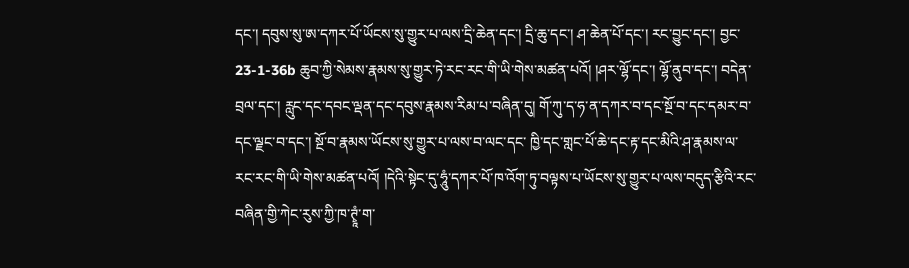དང་། དབུས་སུ་ཨ་དཀར་པོ་ཡོངས་སུ་གྱུར་པ་ལས་དྲི་ཆེན་དང་། དྲི་ཆུ་དང་། ཤ་ཆེན་པོ་དང་། རང་བྱུང་དང་། བྱང་ 23-1-36b ཆུབ་ཀྱི་སེམས་རྣམས་སུ་གྱུར་ཏེ་རང་རང་གི་ཡི་གེས་མཚན་པའོ། །ཤར་ལྷོ་དང་། ལྷོ་ནུབ་དང་། བདེན་བྲལ་དང་། རླུང་དང་དབང་ལྡན་དང་དབུས་རྣམས་རིམ་པ་བཞིན་དུ། གོ་ཀུ་ད་ཧ་ན་དཀར་བ་དང་སྔོ་བ་དང་དམར་བ་དང་ལྗང་བ་དང་། སྔོ་བ་རྣམས་ཡོངས་སུ་གྱུར་པ་ལས་བ་ལང་དང་ ཁྱི་དང་གླང་པོ་ཆེ་དང་རྟ་དང་མིའི་ཤ་རྣམས་ལ་རང་རང་གི་ཡི་གེས་མཚན་པའོ། །དེའི་སྟེང་དུ་ཧཱུཾ་དཀར་པོ་ཁ་འོག་ཏུ་བལྟས་པ་ཡོངས་སུ་གྱུར་པ་ལས་བདུད་རྩིའི་རང་བཞིན་གྱི་ཀེང་རུས་ཀྱི་ཁ་ཊྭཱཾ་ག་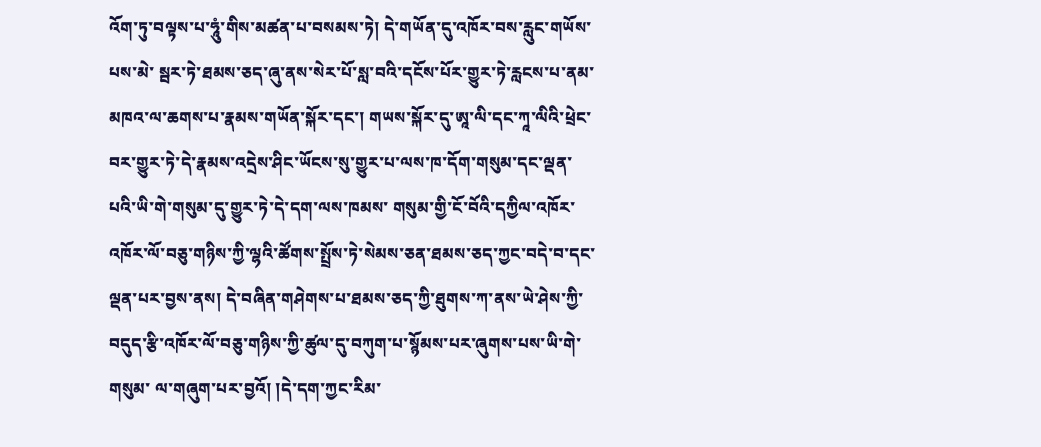འོག་ཏུ་བལྟས་པ་ཧཱུཾ་གིས་མཚན་པ་བསམས་ཏེ། དེ་གཡོན་དུ་འཁོར་བས་རླུང་གཡོས་པས་མེ་ སྦར་ཏེ་ཐམས་ཅད་ཞུ་ནས་སེར་པོ་སླ་བའི་དངོས་པོར་གྱུར་ཏེ་རླངས་པ་ནམ་མཁའ་ལ་ཆགས་པ་རྣམས་གཡོན་སྐོར་དང་། གཡས་སྐོར་དུ་ཨཱ་ལི་དང་ཀཱ་ལིའི་ཕྲེང་བར་གྱུར་ཏེ་དེ་རྣམས་འདྲེས་ཤིང་ཡོངས་སུ་གྱུར་པ་ལས་ཁ་དོག་གསུམ་དང་ལྡན་པའི་ཡི་གེ་གསུམ་དུ་གྱུར་ཏེ་དེ་དག་ལས་ཁམས་ གསུམ་གྱི་ངོ་བོའི་དཀྱིལ་འཁོར་འཁོར་ལོ་བཅུ་གཉིས་ཀྱི་ལྷའི་ཚོགས་སྤྲོས་ཏེ་སེམས་ཅན་ཐམས་ཅད་ཀྱང་བདེ་བ་དང་ལྡན་པར་བྱས་ནས། དེ་བཞིན་གཤེགས་པ་ཐམས་ཅད་ཀྱི་ཐུགས་ཀ་ནས་ཡེ་ཤེས་ཀྱི་བདུད་རྩི་འཁོར་ལོ་བཅུ་གཉིས་ཀྱི་ཚུལ་དུ་བཀུག་པ་སྙོམས་པར་ཞུགས་པས་ཡི་གེ་གསུམ་ ལ་གཞུག་པར་བྱའོ། །དེ་དག་ཀྱང་རིམ་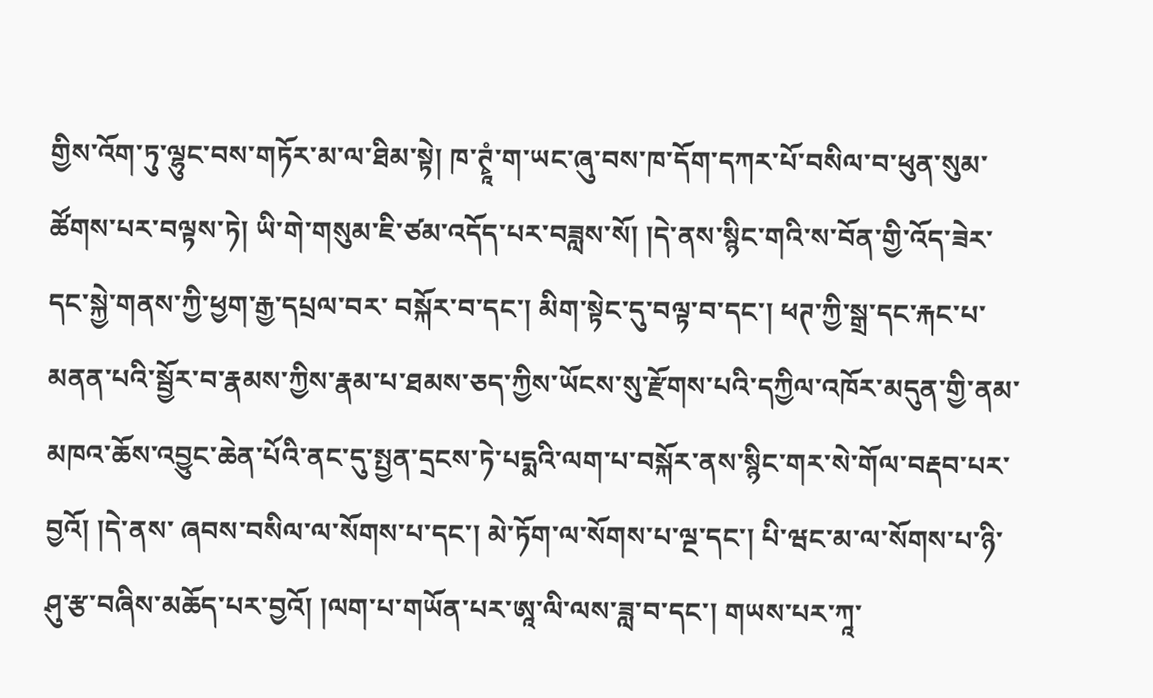གྱིས་འོག་ཏུ་ལྷུང་བས་གཏོར་མ་ལ་ཐིམ་སྟེ། ཁ་ཊྭཱཾ་ག་ཡང་ཞུ་བས་ཁ་དོག་དཀར་པོ་བསིལ་བ་ཕུན་སུམ་ཚོགས་པར་བལྟས་ཏེ། ཡི་གེ་གསུམ་ཇི་ཙམ་འདོད་པར་བཟླས་སོ། །དེ་ནས་སྙིང་གའི་ས་བོན་གྱི་འོད་ཟེར་དང་སྐྱེ་གནས་ཀྱི་ཕྱག་རྒྱ་དཔྲལ་བར་ བསྐོར་བ་དང་། མིག་སྟེང་དུ་བལྟ་བ་དང་། ཕཊ་ཀྱི་སྒྲ་དང་རྐང་པ་མནན་པའི་སྦྱོར་བ་རྣམས་ཀྱིས་རྣམ་པ་ཐམས་ཅད་ཀྱིས་ཡོངས་སུ་རྫོགས་པའི་དཀྱིལ་འཁོར་མདུན་གྱི་ནམ་མཁའ་ཆོས་འབྱུང་ཆེན་པོའི་ནང་དུ་སྤྱན་དྲངས་ཏེ་པདྨའི་ལག་པ་བསྐོར་ནས་སྙིང་གར་སེ་གོལ་བརྡབ་པར་བྱའོ། །དེ་ནས་ ཞབས་བསིལ་ལ་སོགས་པ་དང་། མེ་ཏོག་ལ་སོགས་པ་ལྔ་དང་། པི་ཝང་མ་ལ་སོགས་པ་ཉི་ཤུ་རྩ་བཞིས་མཆོད་པར་བྱའོ། །ལག་པ་གཡོན་པར་ཨཱ་ལི་ལས་ཟླ་བ་དང་། གཡས་པར་ཀཱ་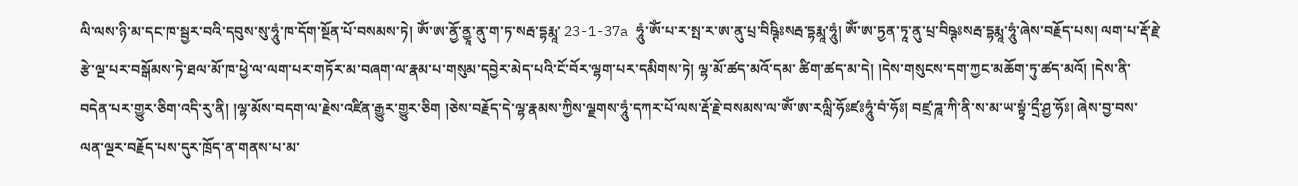ལི་ལས་ཉི་མ་དང་ཁ་སྦྱར་བའི་དབུས་སུ་ཧཱུཾ་ཁ་དོག་སྔོན་པོ་བསམས་ཏེ། ཨོཾ་ཨ་ནྱོ་ནྱཱ་ནུ་ག་ཏ་སརྦ་དྷརྨཱ་ 23-1-37a ཧཱུཾ་ཨོཾ་པ་ར་སྤ་ར་ཨ་ནུ་པྲ་བིཥྚིཿསརྦ་དྷརྨཱ་ཧཱུཾ། ཨོཾ་ཨ་ཏྱན་ཏཱ་ནུ་པྲ་བིཥྚཿསརྦ་དྷརྨཱ་ཧཱུཾ་ཞེས་བརྗོད་པས། ལག་པ་རྡོ་རྗེ་རྩེ་ལྔ་པར་བསྒོམས་ཏེ་ཐལ་མོ་ཁ་ཕྱེ་ལ་ལག་པར་གཏོར་མ་བཞག་ལ་རྣམ་པ་གསུམ་དབྱེར་མེད་པའི་ངོ་བོར་ལྷག་པར་དམིགས་ཏེ། ལྷ་མོ་ཚད་མའོ་དམ་ ཚིག་ཚད་མ་དེ། །དེས་གསུངས་དག་ཀྱང་མཆོག་ཏུ་ཚད་མའོ། །དེས་ནི་བདེན་པར་གྱུར་ཅིག་འདི་རུ་ནི། །ལྷ་མོས་བདག་ལ་རྗེས་འཛིན་རྒྱུར་གྱུར་ཅིག །ཅེས་བརྗོད་དེ་ལྷ་རྣམས་ཀྱིས་ལྗགས་ཧཱུཾ་དཀར་པོ་ལས་རྡོ་རྗེ་བསམས་ལ་ཨོཾ་ཨ་རལླི་ཧོཿཛཿཧཱུཾ་བཾ་ཧོཿ། བཛྲ་ཌཱ་ཀི་ནི་ས་མ་ཡ་སྟྭཾ་དྲྀ་ཤྱ་ཧོཿ། ཞེས་བྱ་བས་ལན་ལྔར་བརྗོད་པས་དུར་ཁྲོད་ན་གནས་པ་མ་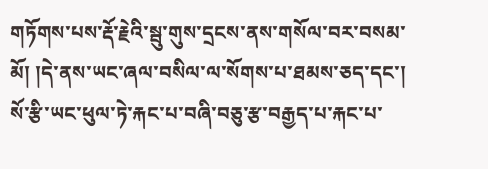གཏོགས་པས་རྡོ་རྗེའི་སྦུ་གུས་དྲངས་ནས་གསོལ་བར་བསམ་མོ། །དེ་ནས་ཡང་ཞལ་བསིལ་ལ་སོགས་པ་ཐམས་ཅད་དང་། སོ་རྩི་ཡང་ཕུལ་ཏེ་རྐང་པ་བཞི་བཅུ་རྩ་བརྒྱད་པ་རྐང་པ་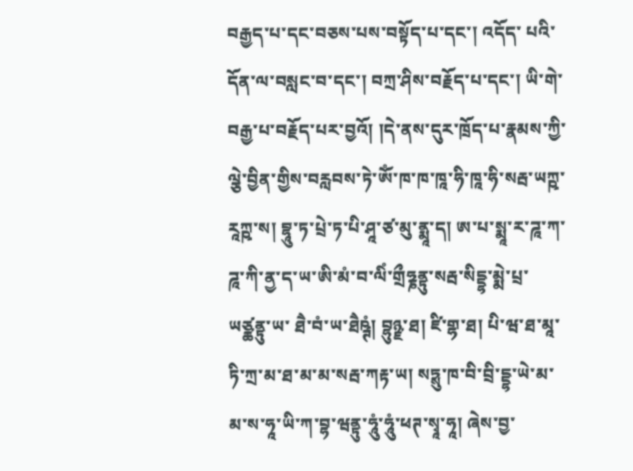བརྒྱད་པ་དང་བཅས་པས་བསྟོད་པ་དང་། འདོད་ པའི་དོན་ལ་བསླང་བ་དང་། བཀྲ་ཤིས་བརྗོད་པ་དང་། ཡི་གེ་བརྒྱ་པ་བརྗོད་པར་བྱའོ། །དེ་ནས་དུར་ཁྲོད་པ་རྣམས་ཀྱི་ལྕེ་བྱིན་གྱིས་བརླབས་ཏེ་ཨོཾ་ཁ་ཁ་ཁཱ་ཧི་ཁཱ་ཧི་སརྦ་ཡཀྵ་རཱཀྵ་ས། བྷཱུ་ཏ་པྲེ་ཏ་པི་ཤཱ་ཙ་མུ་ནྨཱ་ད། ཨ་པ་སྨཱ་ར་ཌཱ་ཀ་ཌཱ་ཀི་ནྱ་ད་ཡ་ཨི་མཾ་བ་ལིཾ་གྲྀཧྞནྟུ་སརྦ་སིདྡྷ་མྨེ་པྲ་ཡཙྪནྟུ་ཡ་ ཐཻ་བཾ་ཡ་ཐཻཥྚཾ། བྷུཉྫ་ཐ། ཛི་གྷ་ཐ། པི་ཝ་ཐ་མཱ་ཏི་ཀྲ་མ་ཐ་མ་མ་སརྦ་ཀརྟ་ཡ། སཏྶུ་ཁ་བི་བྲི་དྡྷ་ཡེ་མ་མ་ས་ཧཱ་ཡི་ཀ་བྷ་ཝནྟུ་ཧཱུཾ་ཧཱུཾ་ཕཊ་སྭཱ་ཧཱ། ཞེས་བྱ་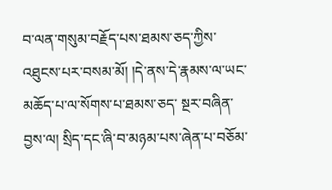བ་ལན་གསུམ་བརྗོད་པས་ཐམས་ཅད་ཀྱིས་འཐུངས་པར་བསམ་མོ། །དེ་ནས་དེ་རྣམས་ལ་ཡང་མཆོད་པ་ལ་སོགས་པ་ཐམས་ཅད་ སྔར་བཞིན་བྱས་ལ། སྲིད་དང་ཞི་བ་མཉམ་པས་ཞེན་པ་བཅོམ་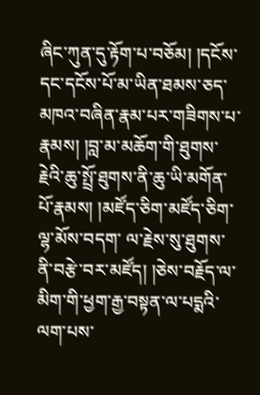ཞིང་ཀུན་དུ་རྟོག་པ་བཅོམ། །དངོས་དང་དངོས་པོ་མ་ཡིན་ཐམས་ཅད་མཁའ་བཞིན་རྣམ་པར་གཟིགས་པ་རྣམས། །བླ་མ་མཆོག་གི་ཐུགས་རྗེའི་ཆུ་སྤྲོ་ཐུགས་ནི་ཆུ་ཡི་མགོན་པོ་རྣམས། །མཛོད་ཅིག་མཛོད་ཅིག་ལྷ་མོས་བདག་ ལ་རྗེས་སུ་ཐུགས་ནི་བརྩེ་བར་མཛོད། །ཅེས་བརྗོད་ལ་མིག་གི་ཕྱག་རྒྱ་བསྟན་ལ་པདྨའི་ལག་པས་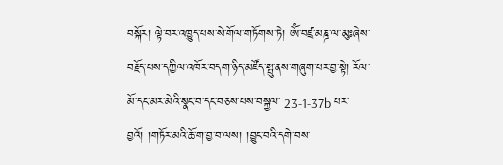བསྐོར། ལྟེ་བར་འཁྱུད་པས་སེ་གོལ་གཏོགས་ཏེ། ཨོཾ་བཛྲ་མཎྜ་ལ་མུཿཞེས་བརྗོད་པས་དཀྱིལ་འཁོར་བདག་ཉིད་མཛོད་སྤུ་ནས་གཞུག་པར་བྱ་སྟེ། རོལ་མོ་དང་མར་མེའི་སྣང་བ་དང་བཅས་པས་བསྐྱལ་ 23-1-37b པར་བྱའོ། །གཏོར་མའི་ཆོ་ག་བྱ་བ་ལས། །བྱུང་བའི་དགེ་བས་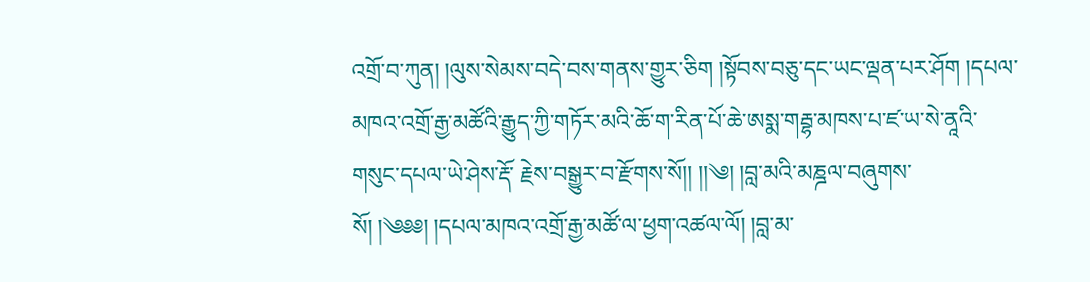འགྲོ་བ་ཀུན། །ལུས་སེམས་བདེ་བས་གནས་གྱུར་ཅིག །སྟོབས་བཅུ་དང་ཡང་ལྡན་པར་ཤོག །དཔལ་མཁའ་འགྲོ་རྒྱ་མཚོའི་རྒྱུད་ཀྱི་གཏོར་མའི་ཆོ་ག་རིན་པོ་ཆེ་ཨསྨ་གརྦྷ་མཁས་པ་ཛ་ཡ་སེ་ནཱའི་གསུང་དཔལ་ཡེ་ཤེས་རྡོ་ རྗེས་བསྒྱུར་བ་རྫོགས་སོ།། །།༄། །བླ་མའི་མཎྜལ་བཞུགས་སོ། །༄༅༅། །དཔལ་མཁའ་འགྲོ་རྒྱ་མཚོ་ལ་ཕྱག་འཚལ་ལོ། །བླ་མ་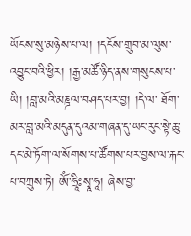ཡོངས་སུ་མཉེས་པ་ལ། །དངོས་གྲུབ་མ་ལུས་འབྱུང་བའི་ཕྱིར། །རྒྱ་མཚོ་ཉིད་ནས་གསུངས་པ་ཡི། །བླ་མའི་མཎྜལ་བཤད་པར་བྱ། །དེ་ལ་ ཐོག་མར་བླ་མའི་མདུན་དུའམ་གཞན་དུ་ཡང་རུང་སྟེ་ཆུ་དང་མེ་ཏོག་ལ་སོགས་པ་ཚོགས་པར་བྱས་ལ་རྐང་པ་བཀྲུས་ཏེ། ཨོཾ་ཧྲཱིཿསྭཱ་ཧཱ། ཞེས་བྱ་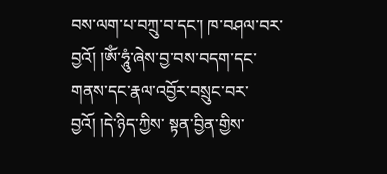བས་ལག་པ་བཀྲུ་བ་དང་། ཁ་བཤལ་བར་བྱའོ། །ཨོཾ་ཧཱུཾ་ཞེས་བྱ་བས་བདག་དང་གནས་དང་རྣལ་འབྱོར་བསྲུང་བར་བྱའོ། །དེ་ཉིད་ཀྱིས་ སྟན་བྱིན་གྱིས་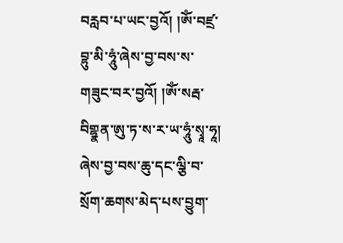བརླབ་པ་ཡང་བྱའོ། །ཨོཾ་བཛྲ་བྷུ་མི་ཧཱུཾ་ཞེས་བྱ་བས་ས་གཟུང་བར་བྱའོ། །ཨོཾ་སརྦ་བིགྷྣན་ཨུ་ཏ་ས་ར་ཡ་ཧཱུཾ་སྭཱ་ཧཱ། ཞེས་བྱ་བས་ཆུ་དང་ལྕི་བ་སྲོག་ཆགས་མེད་པས་བྱུག་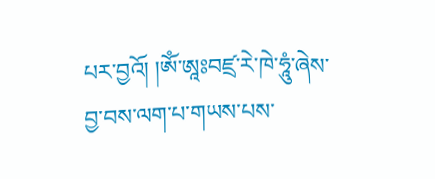པར་བྱའོ། །ཨོཾ་ཨཱཿབཛྲ་རེ་ཁེ་ཧཱུཾ་ཞེས་བྱ་བས་ལག་པ་གཡས་པས་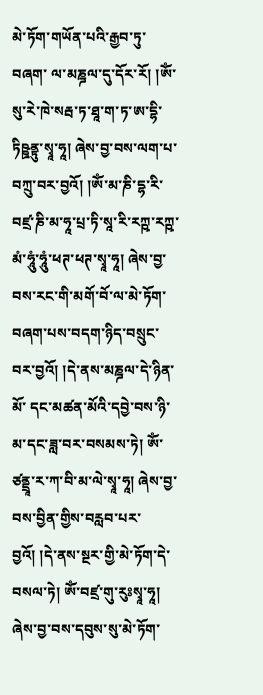མེ་ཏོག་གཡོན་པའི་རྒྱབ་ཏུ་བཞག་ ལ་མཎྜལ་དུ་དོར་རོ། །ཨོཾ་སུ་རེ་ཁེ་སརྦ་ཏ་ཐཱ་ག་ཏ་ཨ་དྷི་ཏིཥྛནྟུ་སྭཱ་ཧཱ། ཞེས་བྱ་བས་ལག་པ་བཀྲུ་བར་བྱའོ། །ཨོཾ་མ་ཎི་དྷ་རི་བཛྲ་ཎི་མ་ཧཱ་པྲ་ཏི་སཱ་རི་རཀྵ་རཀྵ་མཾ་ཧཱུཾ་ཧཱུཾ་ཕཊ་ཕཊ་སྭཱ་ཧཱ། ཞེས་བྱ་བས་རང་གི་མགོ་བོ་ལ་མེ་ཏོག་བཞག་པས་བདག་ཉིད་བསྲུང་བར་བྱའོ། །དེ་ནས་མཎྜལ་དེ་ཉིན་མོ་ དང་མཚན་མོའི་དབྱེ་བས་ཉི་མ་དང་ཟླ་བར་བསམས་ཏེ། ཨོཾ་ཙནྡྲཱ་ར་ཀ་བི་མ་ལེ་སྭཱ་ཧཱ། ཞེས་བྱ་བས་བྱིན་གྱིས་བརླབ་པར་བྱའོ། །དེ་ནས་སྔར་གྱི་མེ་ཏོག་དེ་བསལ་ཏེ། ཨོཾ་བཛྲ་གུ་རུཿསྭཱ་ཧཱ། ཞེས་བྱ་བས་དབུས་སུ་མེ་ཏོག་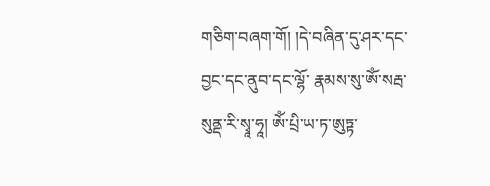གཅིག་བཞག་གོ། །དེ་བཞིན་དུ་ཤར་དང་བྱང་དང་ནུབ་དང་ལྷོ་ རྣམས་སུ་ཨོཾ་སརྦ་སུནྡ་རི་སྭཱ་ཧཱ། ཨོཾ་པྲི་ཡ་ཏ་ཨུཏྟ་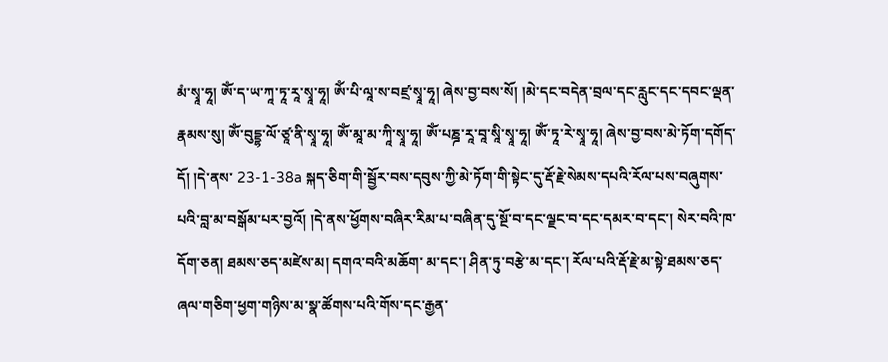མཾ་སྭཱ་ཧཱ། ཨོཾ་ད་ཡ་ཀཱ་ཏཱ་རཱ་སྭཱ་ཧཱ། ཨོཾ་པི་ལཱ་ས་བཛྲ་སྭཱ་ཧཱ། ཞེས་བྱ་བས་སོ། །མེ་དང་བདེན་བྲལ་དང་རླུང་དང་དབང་ལྡན་རྣམས་སུ། ཨོཾ་བུདྡྷ་ལོ་ཙཱ་ནི་སྭཱ་ཧཱ། ཨོཾ་མཱ་མ་ཀཱི་སྭཱ་ཧཱ། ཨོཾ་པཎྜ་རཱ་བཱ་སཱི་སྭཱ་ཧཱ། ཨོཾ་ཏཱ་རེ་སྭཱ་ཧཱ། ཞེས་བྱ་བས་མེ་ཏོག་དགོད་དོ། །དེ་ནས་ 23-1-38a སྐད་ཅིག་གི་སྦྱོར་བས་དབུས་ཀྱི་མེ་ཏོག་གི་སྟེང་དུ་རྡོ་རྗེ་སེམས་དཔའི་རོལ་པས་བཞུགས་པའི་བླ་མ་བསྒོམ་པར་བྱའོ། །དེ་ནས་ཕྱོགས་བཞིར་རིམ་པ་བཞིན་དུ་སྔོ་བ་དང་ལྗང་བ་དང་དམར་བ་དང་། སེར་བའི་ཁ་དོག་ཅན། ཐམས་ཅད་མཛེས་མ། དགའ་བའི་མཆོག་ མ་དང་། ཤིན་ཏུ་བརྩེ་མ་དང་། རོལ་པའི་རྡོ་རྗེ་མ་སྟེ་ཐམས་ཅད་ཞལ་གཅིག་ཕྱག་གཉིས་མ་སྣ་ཚོགས་པའི་གོས་དང་རྒྱན་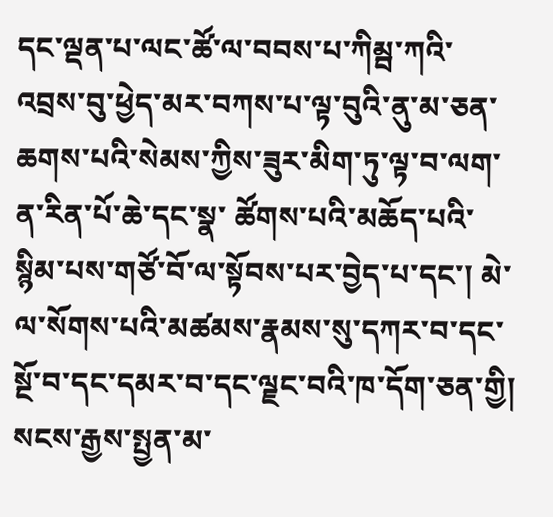དང་ལྡན་པ་ལང་ཚོ་ལ་བབས་པ་ཀིམྦ་ཀའི་འབྲས་བུ་ཕྱེད་མར་བཀས་པ་ལྟ་བུའི་ནུ་མ་ཅན་ཆགས་པའི་སེམས་ཀྱིས་ཟུར་མིག་ཏུ་ལྟ་བ་ལག་ན་རིན་པོ་ཆེ་དང་སྣ་ ཚོགས་པའི་མཆོད་པའི་སྙིམ་པས་གཙོ་བོ་ལ་སྟོབས་པར་བྱེད་པ་དང་། མེ་ལ་སོགས་པའི་མཚམས་རྣམས་སུ་དཀར་བ་དང་སྔོ་བ་དང་དམར་བ་དང་ལྗང་བའི་ཁ་དོག་ཅན་གྱི། སངས་རྒྱས་སྤྱན་མ་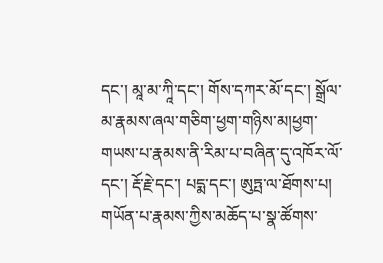དང་། མཱ་མ་ཀཱི་དང་། གོས་དཀར་མོ་དང་། སྒྲོལ་མ་རྣམས་ཞལ་གཅིག་ཕྱག་གཉིས་མ།ཕྱག་གཡས་པ་རྣམས་ནི་རིམ་པ་བཞིན་དུ་འཁོར་ལོ་དང་། རྡོ་རྗེ་དང་། པདྨ་དང་། ཨུཏྤ་ལ་ཐོགས་པ། གཡོན་པ་རྣམས་ཀྱིས་མཆོད་པ་སྣ་ཚོགས་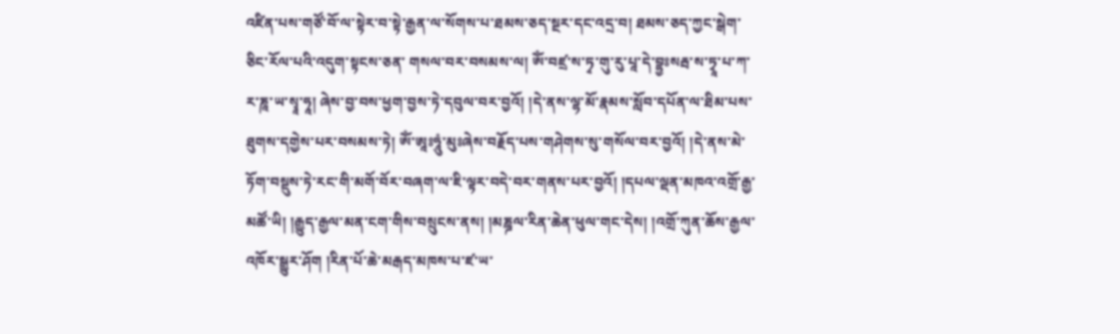འཛིན་པས་གཙོ་བོ་ལ་སྟེར་བ་སྟེ་རྒྱན་ལ་སོགས་པ་ཐམས་ཅད་སྔར་དང་འདྲ་བ། ཐམས་ཅད་ཀྱང་སྒེག་ཅིང་རོལ་པའི་འདུག་སྟངས་ཅན་ གསལ་བར་བསམས་ལ། ཨོཾ་བཛྲ་ས་ཏྭ་གུ་རུ་པཱ་དེ་བྷྱཿསརྦ་ས་ཏྭཱ་པ་ཀ་ར་ཎཱ་ཡ་སྭཱ་ཧཱ། ཞེས་བྱ་བས་ཕྱག་བྱས་ཏེ་དབུལ་བར་བྱའོ། །དེ་ནས་ལྷ་མོ་རྣམས་སློབ་དཔོན་ལ་ཐིམ་པས་ཐུགས་དགྱེས་པར་བསམས་ཏེ། ཨོཾ་ཨཱཿཧཱུཾ་མུཿཞེས་བརྗོད་པས་གཤེགས་སུ་གསོལ་བར་བྱའོ། །དེ་ནས་མེ་ ཏོག་བསྡུས་ཏེ་རང་གི་མགོ་བོར་བཞག་ལ་ཇི་ལྟར་བདེ་བར་གནས་པར་བྱའོ། །དཔལ་ལྡན་མཁའ་འགྲོ་རྒྱ་མཚོ་ཡི། །རྒྱུད་རྒྱལ་མན་ངག་གིས་བསྲུངས་ནས། །མཎྜལ་རིན་ཆེན་ཕུལ་གང་དེས། །འགྲོ་ཀུན་ཆོས་རྒྱལ་འཁོར་སྒྱུར་ཤོག །རིན་པོ་ཆེ་མརྒད་མཁས་པ་ཛ་ཡ་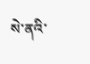སེ་ནའི་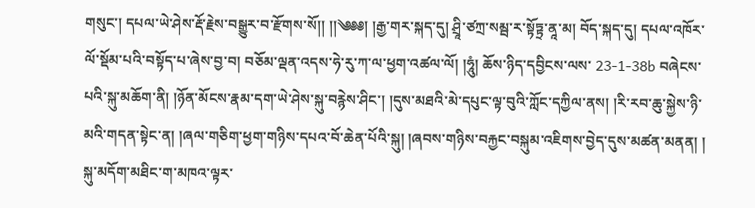གསུང་། དཔལ་ཡེ་ཤེས་རྡོ་རྗེས་བསྒྱུར་བ་རྫོགས་སོ།། །།༄༅༅། །རྒྱ་གར་སྐད་དུ། ཤྲཱི་ཙཀྲ་སམྦ་ར་སྟོཏྟྲ་ནཱ་མ། བོད་སྐད་དུ། དཔལ་འཁོར་ལོ་སྡོམ་པའི་བསྟོད་པ་ཞེས་བྱ་བ། བཅོམ་ལྡན་འདས་ཧེ་རུ་ཀ་ལ་ཕྱག་འཚལ་ལོ། །ཧཱུཾ། ཆོས་ཉིད་དབྱིངས་ལས་ 23-1-38b བཞེངས་པའི་སྐུ་མཆོག་ནི། །ཉོན་མོངས་རྣམ་དག་ཡེ་ཤེས་སྐུ་བརྙེས་ཤིང་། །དུས་མཐའི་མེ་དཔུང་ལྟ་བུའི་ཀློང་དཀྱིལ་ནས། །རི་རབ་ཆུ་སྐྱེས་ཉི་མའི་གདན་སྟེང་ན། །ཞལ་གཅིག་ཕྱག་གཉིས་དཔའ་བོ་ཆེན་པོའི་སྐུ། །ཞབས་གཉིས་བརྐྱང་བསྐུམ་འཇིགས་བྱེད་དུས་མཚན་མནན། ། སྐུ་མདོག་མཐིང་ག་མཁའ་ལྟར་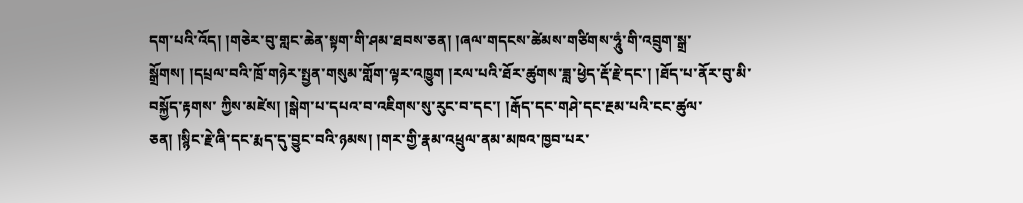དག་པའི་འོད། །གཅེར་བུ་གླང་ཆེན་སྟག་གི་ཤམ་ཐབས་ཅན། །ཞལ་གདངས་ཚེམས་གཙིགས་ཧཱུཾ་གི་འབྲུག་སྒྲ་སྒྲོགས། །དཔྲལ་བའི་ཁྲོ་གཉེར་སྤྱན་གསུམ་གློག་ལྟར་འཁྱུག །རལ་པའི་ཐོར་ཚུགས་ཟླ་ཕྱེད་རྡོ་རྗེ་དང་། །ཐོད་པ་ནོར་བུ་མི་བསྐྱོད་རྟགས་ ཀྱིས་མཛེས། །སྒེག་པ་དཔའ་བ་འཇིགས་སུ་རུང་བ་དང་། །རྒོད་དང་གཤེ་དང་རྔམ་པའི་ངང་ཚུལ་ཅན། །སྙིང་རྗེ་ཞི་དང་རྨད་དུ་བྱུང་བའི་ཉམས། །གར་གྱི་རྣམ་འཕྲུལ་ནམ་མཁའ་ཁྱབ་པར་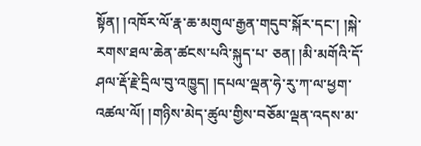སྟོན། །འཁོར་ལོ་རྣ་ཆ་མགུལ་རྒྱན་གདུབ་སྐོར་དང་། །སྐེ་རགས་ཐལ་ཆེན་ཚངས་པའི་སྐུད་པ་ ཅན། །མི་མགོའི་དོ་ཤལ་རྡོ་རྗེ་དྲིལ་བུ་འཁྱུད། །དཔལ་ལྡན་ཧེ་རུ་ཀ་ལ་ཕྱག་འཚལ་ལོ། །གཉིས་མེད་ཚུལ་གྱིས་བཅོམ་ལྡན་འདས་མ་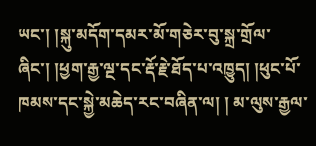ཡང་། །སྐུ་མདོག་དམར་མོ་གཅེར་བུ་སྐྲ་གྲོལ་ཞིང་། །ཕྱག་རྒྱ་ལྔ་དང་རྡོ་རྗེ་ཐོད་པ་འཁྱུད། །ཕུང་པོ་ཁམས་དང་སྐྱེ་མཆེད་རང་བཞིན་ལ། ། མ་ལུས་རྒྱལ་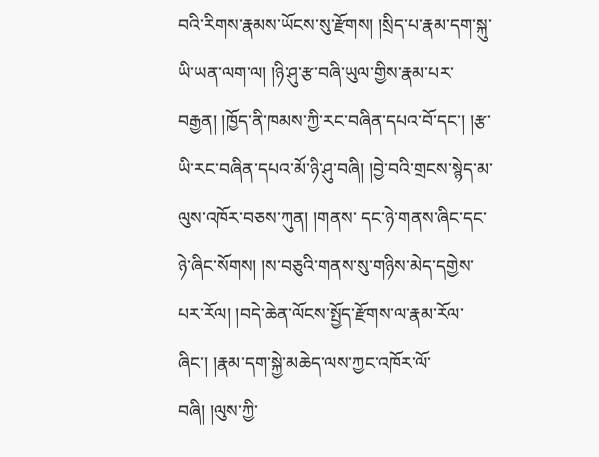བའི་རིགས་རྣམས་ཡོངས་སུ་རྫོགས། །སྲིད་པ་རྣམ་དག་སྐུ་ཡི་ཡན་ལག་ལ། །ཉི་ཤུ་རྩ་བཞི་ཡུལ་གྱིས་རྣམ་པར་བརྒྱན། །ཁྱོད་ནི་ཁམས་ཀྱི་རང་བཞིན་དཔའ་བོ་དང་། །རྩ་ཡི་རང་བཞིན་དཔའ་མོ་ཉི་ཤུ་བཞི། །བྱེ་བའི་གྲངས་སྙེད་མ་ལུས་འཁོར་བཅས་ཀུན། །གནས་ དང་ཉེ་གནས་ཞིང་དང་ཉེ་ཞིང་སོགས། །ས་བཅུའི་གནས་སུ་གཉིས་མེད་དགྱེས་པར་རོལ། །བདེ་ཆེན་ལོངས་སྤྱོད་རྫོགས་ལ་རྣམ་རོལ་ཞིང་། །རྣམ་དག་སྐྱེ་མཆེད་ལས་ཀྱང་འཁོར་ལོ་བཞི། །ལུས་ཀྱི་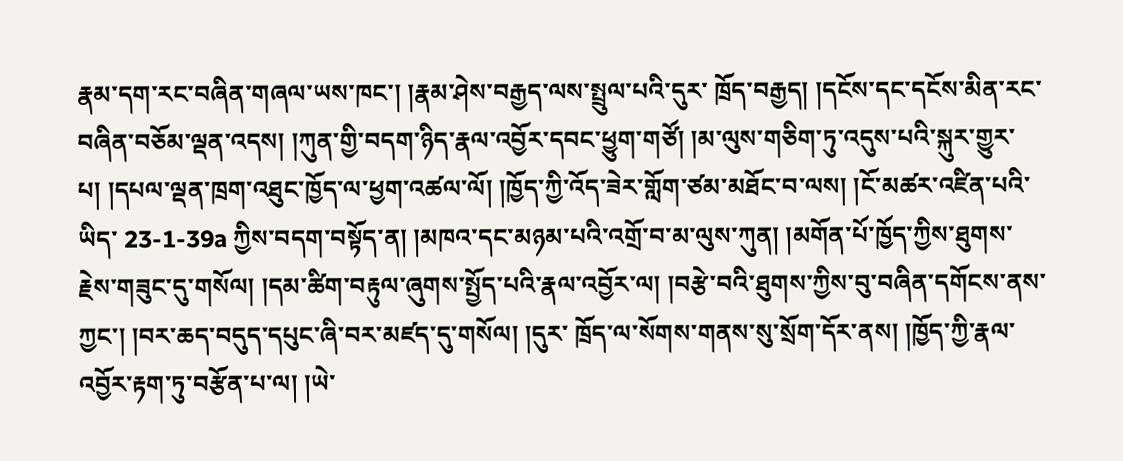རྣམ་དག་རང་བཞིན་གཞལ་ཡས་ཁང་། །རྣམ་ཤེས་བརྒྱད་ལས་སྤྲུལ་པའི་དུར་ ཁྲོད་བརྒྱད། །དངོས་དང་དངོས་མིན་རང་བཞིན་བཅོམ་ལྡན་འདས། །ཀུན་གྱི་བདག་ཉིད་རྣལ་འབྱོར་དབང་ཕྱུག་གཙོ། །མ་ལུས་གཅིག་ཏུ་འདུས་པའི་སྐུར་གྱུར་པ། །དཔལ་ལྡན་ཁྲག་འཐུང་ཁྱོད་ལ་ཕྱག་འཚལ་ལོ། །ཁྱོད་ཀྱི་འོད་ཟེར་གློག་ཙམ་མཐོང་བ་ལས། །ངོ་མཚར་འཛིན་པའི་ཡིད་ 23-1-39a ཀྱིས་བདག་བསྟོད་ན། །མཁའ་དང་མཉམ་པའི་འགྲོ་བ་མ་ལུས་ཀུན། །མགོན་པོ་ཁྱོད་ཀྱིས་ཐུགས་རྗེས་གཟུང་དུ་གསོལ། །དམ་ཚིག་བརྟུལ་ཞུགས་སྤྱོད་པའི་རྣལ་འབྱོར་ལ། །བརྩེ་བའི་ཐུགས་ཀྱིས་བུ་བཞིན་དགོངས་ནས་ཀྱང་། །བར་ཆད་བདུད་དཔུང་ཞི་བར་མཛད་དུ་གསོལ། །དུར་ ཁྲོད་ལ་སོགས་གནས་སུ་སྲོག་དོར་ནས། །ཁྱོད་ཀྱི་རྣལ་འབྱོར་རྟག་ཏུ་བརྩོན་པ་ལ། །ཡེ་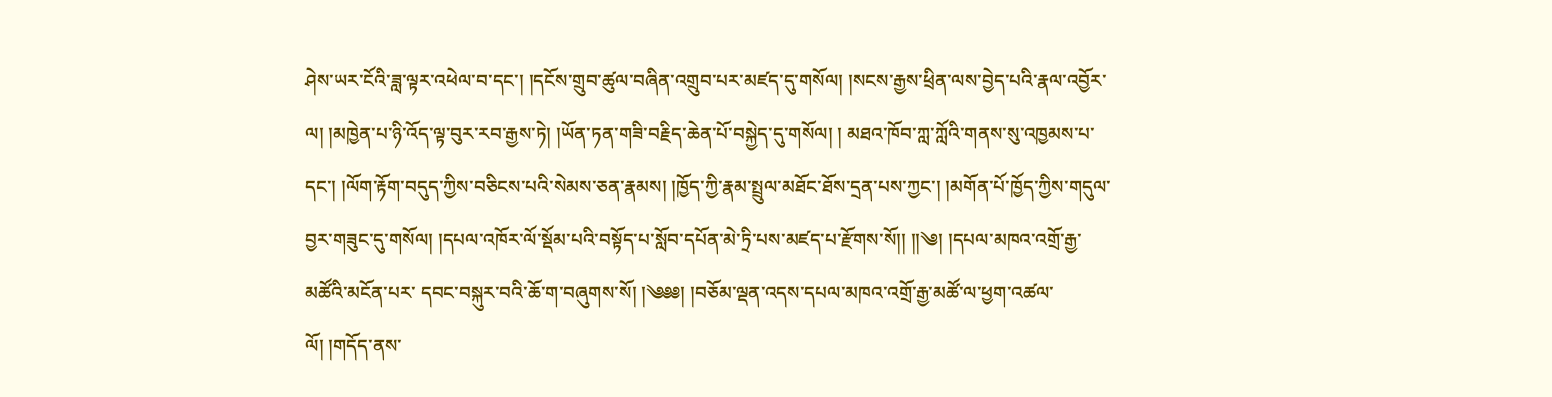ཤེས་ཡར་ངོའི་ཟླ་ལྟར་འཕེལ་བ་དང་། །དངོས་གྲུབ་ཚུལ་བཞིན་འགྲུབ་པར་མཛད་དུ་གསོལ། །སངས་རྒྱས་ཕྲིན་ལས་བྱེད་པའི་རྣལ་འབྱོར་ལ། །མཁྱེན་པ་ཉི་འོད་ལྟ་བུར་རབ་རྒྱས་ཏེ། །ཡོན་ཏན་གཟི་བརྗིད་ཆེན་པོ་བསྐྱེད་དུ་གསོལ། ། མཐའ་ཁོབ་ཀླ་ཀློའི་གནས་སུ་འཁྱམས་པ་དང་། །ལོག་རྟོག་བདུད་ཀྱིས་བཅིངས་པའི་སེམས་ཅན་རྣམས། །ཁྱོད་ཀྱི་རྣམ་སྤྲུལ་མཐོང་ཐོས་དྲན་པས་ཀྱང་། །མགོན་པོ་ཁྱོད་ཀྱིས་གདུལ་བྱར་གཟུང་དུ་གསོལ། །དཔལ་འཁོར་ལོ་སྡོམ་པའི་བསྟོད་པ་སློབ་དཔོན་མེ་ཏྲི་པས་མཛད་པ་རྫོགས་སོ།། །།༄། །དཔལ་མཁའ་འགྲོ་རྒྱ་མཚོའི་མངོན་པར་ དབང་བསྐུར་བའི་ཆོ་ག་བཞུགས་སོ། །༄༅༅། །བཅོམ་ལྡན་འདས་དཔལ་མཁའ་འགྲོ་རྒྱ་མཚོ་ལ་ཕྱག་འཚལ་ལོ། །གདོད་ནས་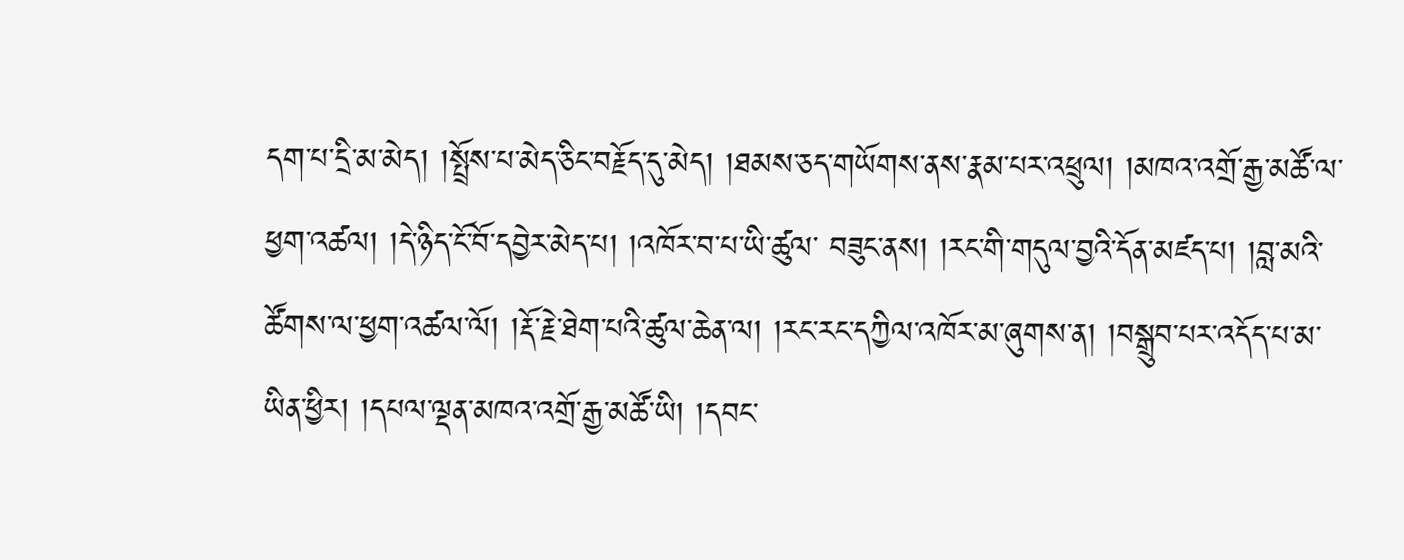དག་པ་དྲི་མ་མེད། །སྤྲོས་པ་མེད་ཅིང་བརྗོད་དུ་མེད། །ཐམས་ཅད་གཡོགས་ནས་རྣམ་པར་འཕྲུལ། །མཁའ་འགྲོ་རྒྱ་མཚོ་ལ་ཕྱག་འཚལ། །དེ་ཉིད་ངོ་བོ་དབྱེར་མེད་པ། །འཁོར་བ་པ་ཡི་ཚུལ་ བཟུང་ནས། །རང་གི་གདུལ་བྱའི་དོན་མཛད་པ། །བླ་མའི་ཚོགས་ལ་ཕྱག་འཚལ་ལོ། །རྡོ་རྗེ་ཐེག་པའི་ཚུལ་ཆེན་ལ། །རང་རང་དཀྱིལ་འཁོར་མ་ཞུགས་ན། །བསྒྲུབ་པར་འདོད་པ་མ་ཡིན་ཕྱིར། །དཔལ་ལྡན་མཁའ་འགྲོ་རྒྱ་མཚོ་ཡི། །དབང་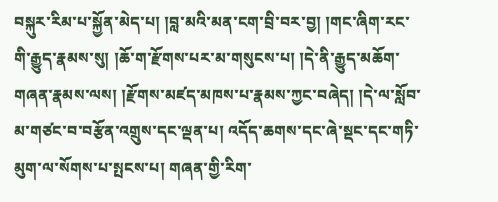བསྐུར་རིམ་པ་སྐྱོན་མེད་པ། །བླ་མའི་མན་ངག་བྲི་བར་བྱ། །གང་ཞིག་རང་ གི་རྒྱུད་རྣམས་སུ། །ཆོ་ག་རྫོགས་པར་མ་གསུངས་པ། །དེ་ནི་རྒྱུད་མཆོག་གཞན་རྣམས་ལས། །རྫོགས་མཛད་མཁས་པ་རྣམས་ཀྱང་བཞེད། །དེ་ལ་སློབ་མ་གཙང་བ་བརྩོན་འགྲུས་དང་ལྡན་པ། འདོད་ཆགས་དང་ཞེ་སྡང་དང་གཏི་མུག་ལ་སོགས་པ་སྤངས་པ། གཞན་གྱི་རིག་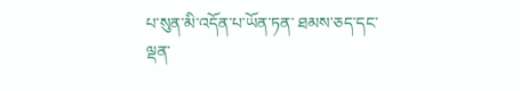པ་སུན་མི་འདོན་པ་ཡོན་ཏན་ ཐམས་ཅད་དང་ལྡན་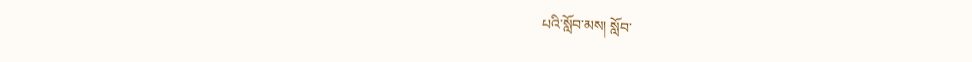པའི་སློབ་མས། སློབ་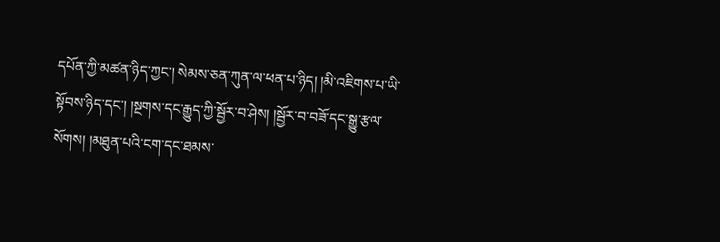དཔོན་ཀྱི་མཚན་ཉིད་ཀྱང་། སེམས་ཅན་ཀུན་ལ་ཕན་པ་ཉིད། །མི་འཇིགས་པ་ཡི་སྟོབས་ཉིད་དང་། །སྔགས་དང་རྒྱུད་ཀྱི་སྦྱོར་བ་ཤེས། །སྦྱོར་བ་བཟོ་དང་སྒྱུ་རྩལ་སོགས། །མཐུན་པའི་ངག་དང་ཐམས་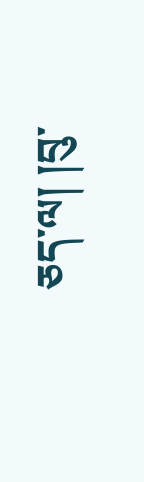ཅད་ལ། །བུ་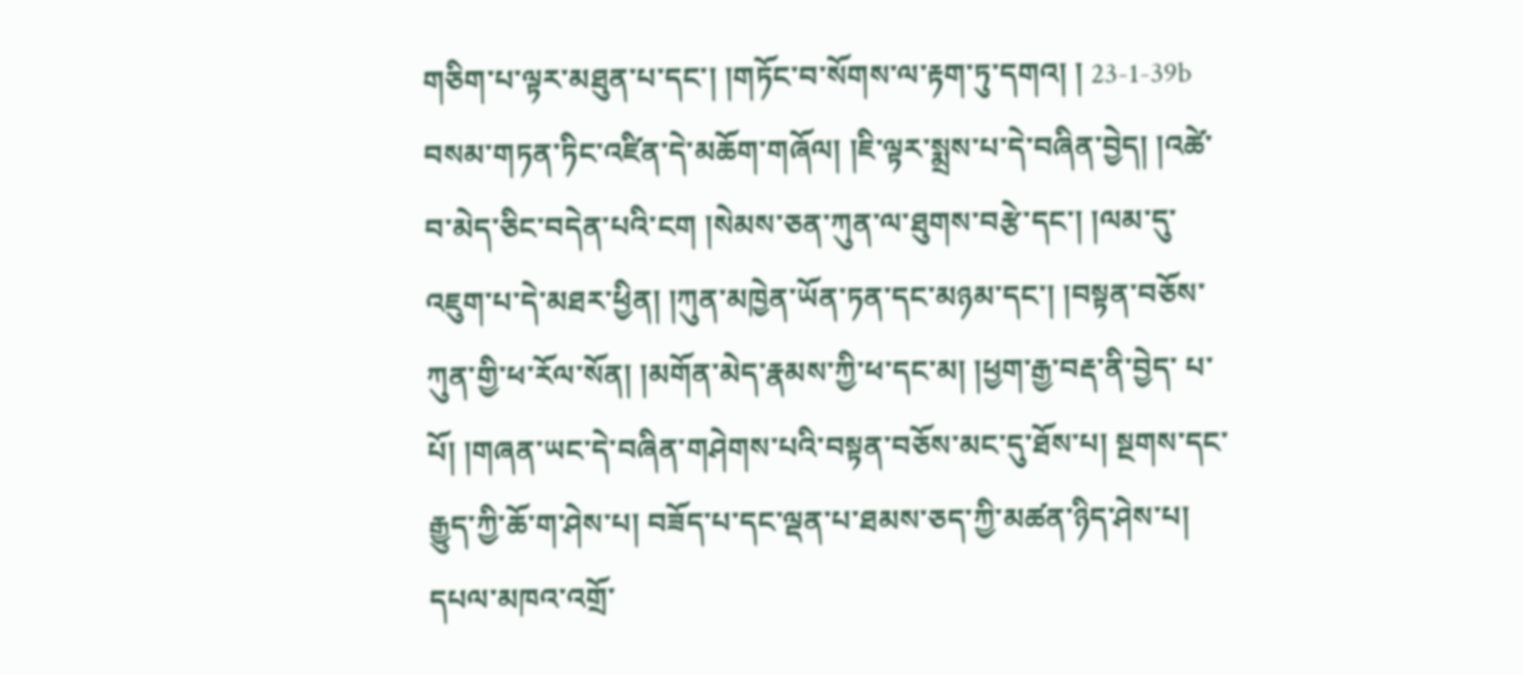གཅིག་པ་ལྟར་མཐུན་པ་དང་། །གཏོང་བ་སོགས་ལ་རྟག་ཏུ་དགའ། ། 23-1-39b བསམ་གཏན་ཏིང་འཛིན་དེ་མཆོག་གཞོལ། །ཇི་ལྟར་སྨྲས་པ་དེ་བཞིན་བྱེད། །འཚེ་བ་མེད་ཅིང་བདེན་པའི་ངག །སེམས་ཅན་ཀུན་ལ་ཐུགས་བརྩེ་དང་། །ལམ་དུ་འཇུག་པ་དེ་མཐར་ཕྱིན། །ཀུན་མཁྱེན་ཡོན་ཏན་དང་མཉམ་དང་། །བསྟན་བཅོས་ཀུན་གྱི་ཕ་རོལ་སོན། །མགོན་མེད་རྣམས་ཀྱི་ཕ་དང་མ། །ཕྱག་རྒྱ་བརྡ་ནི་བྱེད་ པ་པོ། །གཞན་ཡང་དེ་བཞིན་གཤེགས་པའི་བསྟན་བཅོས་མང་དུ་ཐོས་པ། སྔགས་དང་རྒྱུད་ཀྱི་ཆོ་ག་ཤེས་པ། བཟོད་པ་དང་ལྡན་པ་ཐམས་ཅད་ཀྱི་མཚན་ཉིད་ཤེས་པ། དཔལ་མཁའ་འགྲོ་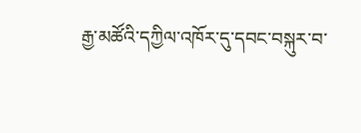རྒྱ་མཚོའི་དཀྱིལ་འཁོར་དུ་དབང་བསྐུར་བ་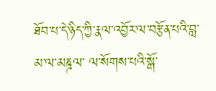ཐོབ་པ་དེ་ཉིད་ཀྱི་རྣལ་འབྱོར་ལ་བརྩོན་པའི་བླ་མ་ལ་མཎྜལ་ ལ་སོགས་པའི་སྒོ་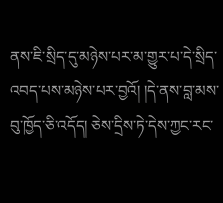ནས་ཇི་སྲིད་དུ་མཉེས་པར་མ་གྱུར་པ་དེ་སྲིད་འབད་པས་མཉེས་པར་བྱའོ། །དེ་ནས་བླ་མས་བུ་ཁྱོད་ཅི་འདོད། ཅེས་དྲིས་ཏེ་དེས་ཀྱང་རང་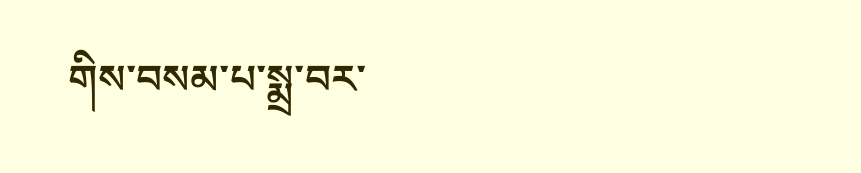གིས་བསམ་པ་སྨྲ་བར་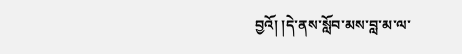བྱའོ། །དེ་ནས་སློབ་མས་བླ་མ་ལ་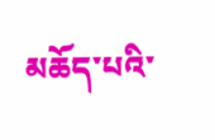མཆོད་པའི་